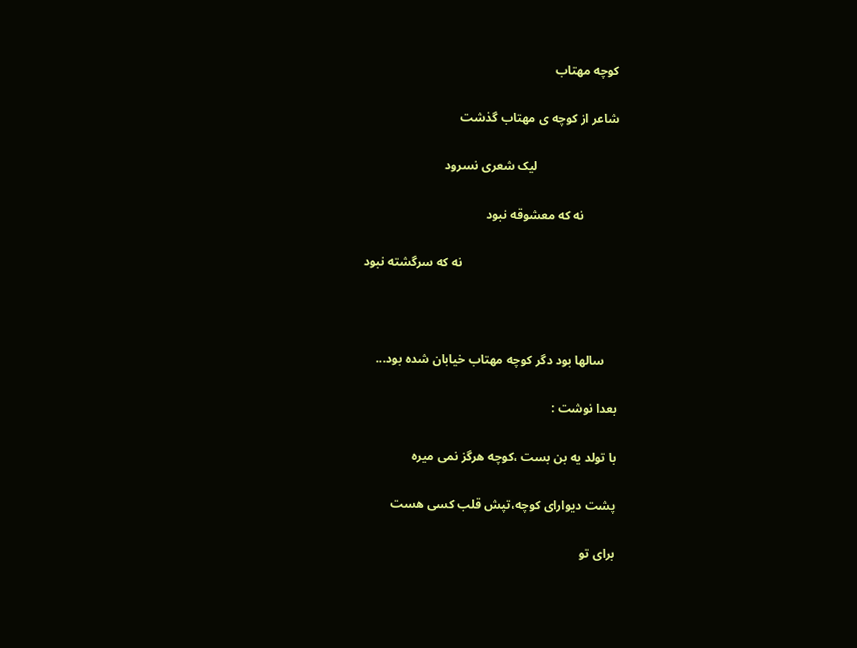کوچه مهتاب

شاعر از کوچه ی مهتاب گذشت

                          لیک شعری نسرود

           نه که معشوقه نبود

                                                  نه که سرگشته نبود



    سالها بود دگر کوچه مهتاب خیابان شده بود...

بعدا نوشت :

با تولد یه بن بست ،کوچه هرگز نمی میره

پشت دیوارای کوچه،تپش قلب کسی هست

برای تو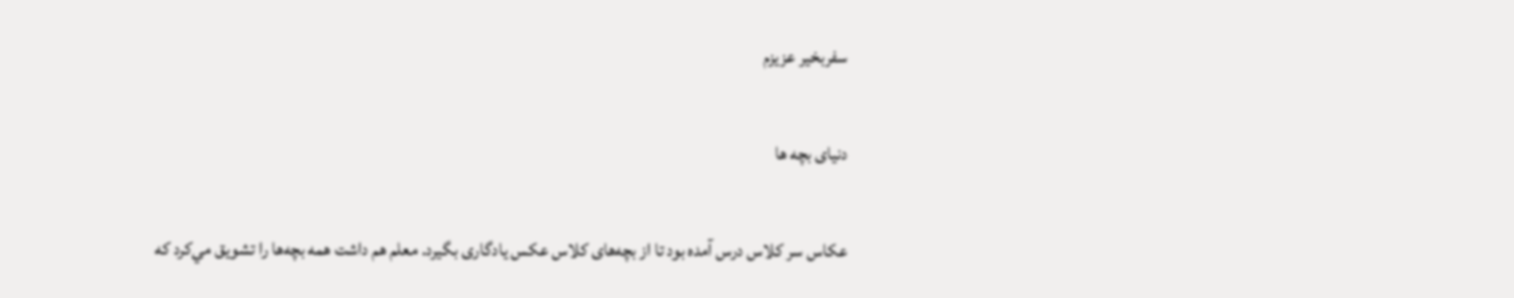سفربخیر عزیزم

دنیای بچه ها

عکاس سر کلاس درس آمده بود تا از بچه‌هاى کلاس عکس يادگارى بگيرد. معلم هم داشت همه بچه‌ها را تشويق مي‌کرد که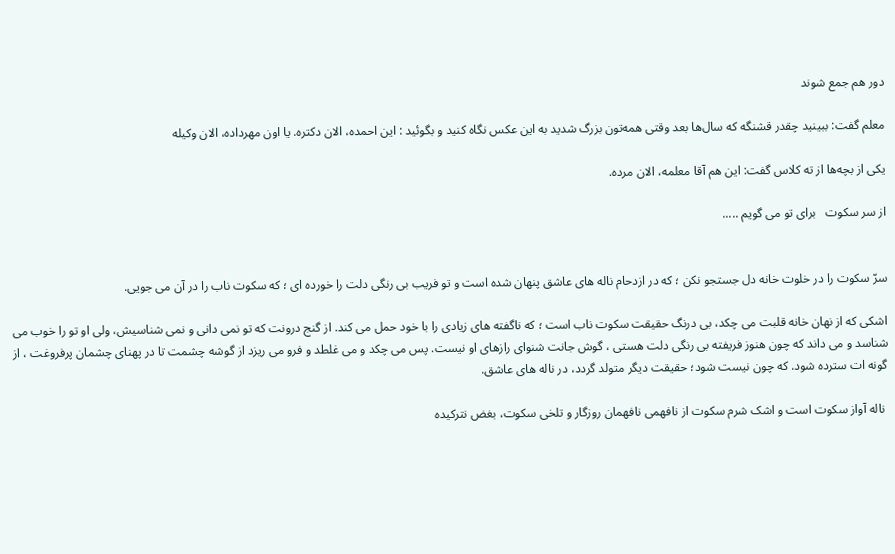دور هم جمع شوند

معلم گفت: ببينيد چقدر قشنگه که سال‌ها بعد وقتى همه‌تون بزرگ شديد به اين عکس نگاه کنيد و بگوئيد : اين احمده، الان دکتره. يا اون مهرداده، الان وکيله

يکى از بچه‌ها از ته کلاس گفت: اين هم آقا معلمه، الان مرده.

از سر سکوت   برای تو می گویم .....


سرّ سکوت را در خلوت خانه دل جستجو نکن ؛ که در ازدحام ناله های عاشق پنهان شده است و تو فریب بی رنگی دلت را خورده ای ؛ که سکوت ناب را در آن می جویی.

اشکی که از نهان خانه قلبت می چکد، بی درنگ حقیقت سکوت ناب است ؛ که ناگفته های زیادی را با خود حمل می کند. از گنج درونت که تو نمی دانی و نمی شناسیش، ولی او تو را خوب می شناسد و می داند که چون هنوز فریفته بی رنگی دلت هستی ، گوش جانت شنوای رازهای او نیست. پس می چکد و می غلطد و فرو می ریزد از گوشه چشمت تا در پهنای چشمان پرفروغت ، از گونه ات سترده شود. که چون نیست شود؛ حقیقت دیگر متولد گردد، در ناله های عاشق.

 ناله آواز سکوت است و اشک شرم سکوت از نافهمی نافهمان روزگار و تلخی سکوت، بغض نترکیده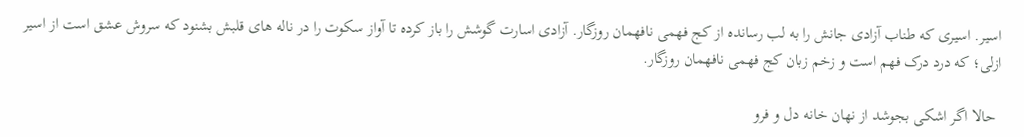اسیر. اسیری که طناب آزادی جانش را به لب رسانده از کج فهمی نافهمان روزگار. آزادی اسارت گوشش را باز کرده تا آواز سکوت را در ناله های قلبش بشنود که سروش عشق است از اسیر ازلی؛ که درد درک فهم است و زخم زبان کج فهمی نافهمان روزگار.

 حالا اگر اشکی بجوشد از نهان خانه دل و فرو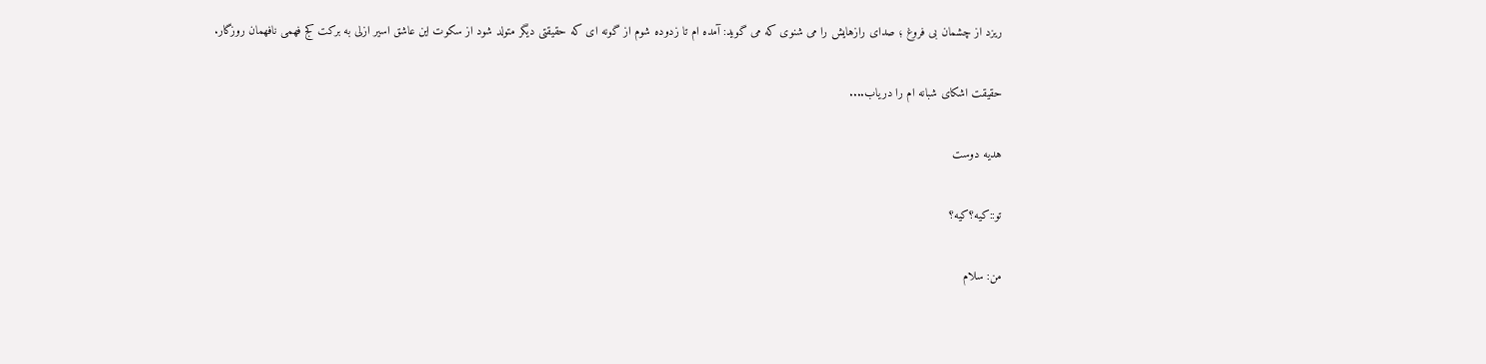ریزد از چشمان بی فروغ ؛ صدای رازهایش را می شنوی که می گوید: آمده ام تا زدوده شوم از گونه ای که حقیقتی دیگر متولد شود از سکوت این عاشق اسیر ازلی به برکت کج فهمی نافهمان روزگار.

حقیقت اشکای شبانه ام را دریاب....

هدیه دوست

تو::کیه؟کیه؟

من: سلام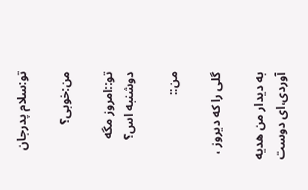تو:سلام پدرجان

من:خوبی؟

تو::امروز مگه دوشنبه اس؟

من::

گلی را که دیروز ،

به دیدار من هدیه آوردی،ای دوست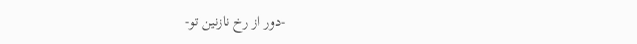-دور از رخ نازنین تو-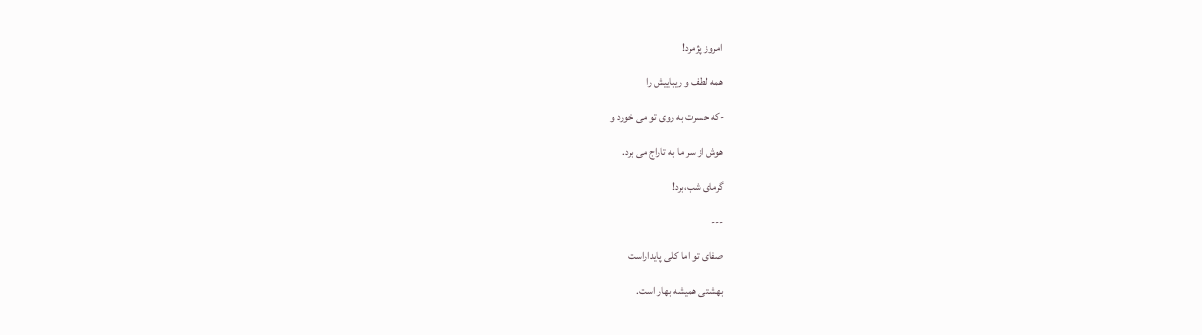امروز پژمرد!

همه لطف و ریباییش را

-که حسرت به روی تو می خورد و

هوش از سر ما به تاراج می برد.

گرمای شب،برد!

---

صفای تو اما کلی پایداراست

بهشتی همیشه بهار است.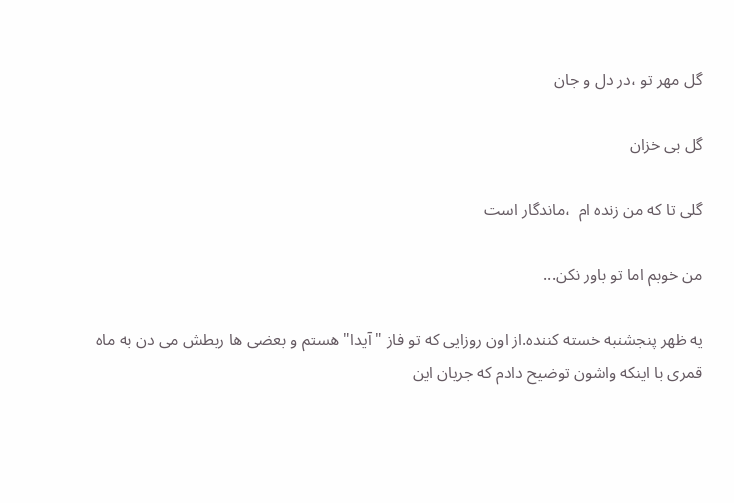گل مهر تو ،در دل و جان

گل بی خزان

گلی تا که من زنده ام  ،ماندگار است

من خوبم اما تو باور نکن...

یه ظهر پنجشنبه خسته کننده.از اون روزایی که تو فاز "آیدا" هستم و بعضی ها ربطش می دن به ماه قمری با اینکه واشون توضیح دادم که جریان این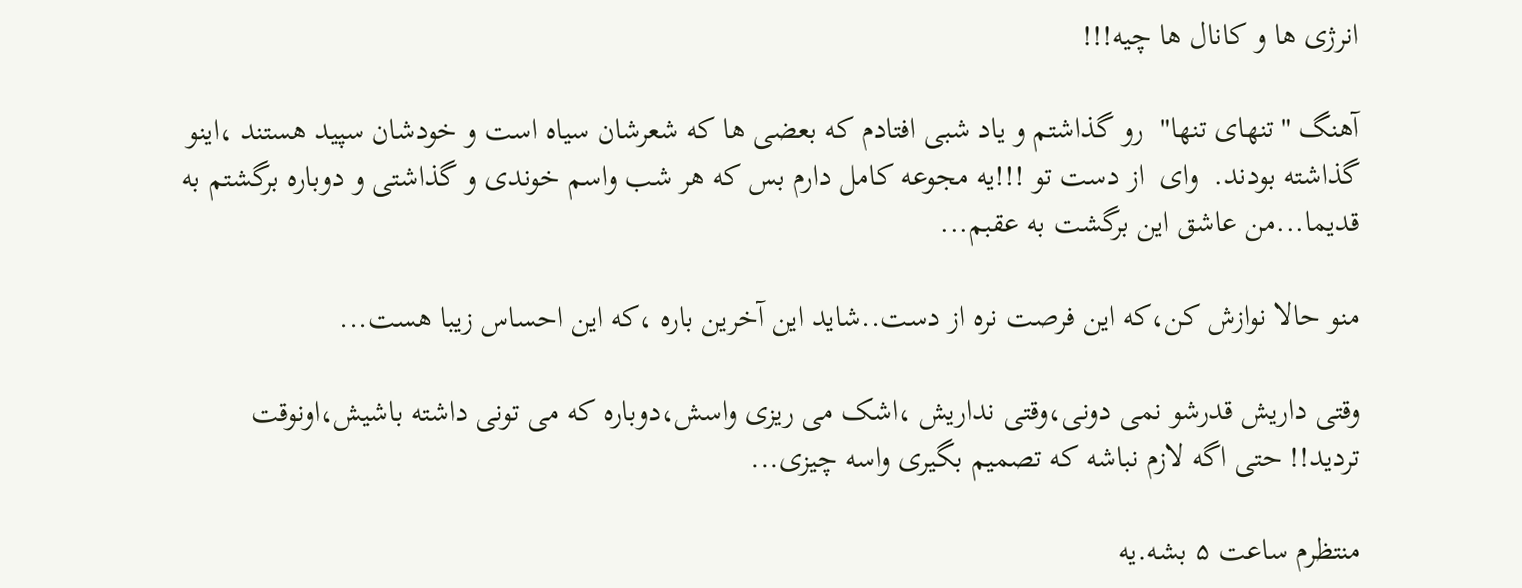انرژی ها و کانال ها چیه!!!

آهنگ "تنهای تنها"  رو گذاشتم و یاد شبی افتادم که بعضی ها که شعرشان سیاه است و خودشان سپید هستند ،اینو گذاشته بودند.  وای  از دست تو !!!یه مجوعه کامل دارم بس که هر شب واسم خوندی و گذاشتی و دوباره برگشتم به قدیما...من عاشق این برگشت به عقبم...

منو حالا نوازش کن،که این فرصت نره از دست..شاید این آخرین باره ،که این احساس زیبا هست...

وقتی داریش قدرشو نمی دونی،وقتی نداریش ،اشک می ریزی واسش،دوباره که می تونی داشته باشیش،اونوقت تردید!! حتی اگه لازم نباشه که تصمیم بگیری واسه چیزی...

منتظرم ساعت ۵ بشه.یه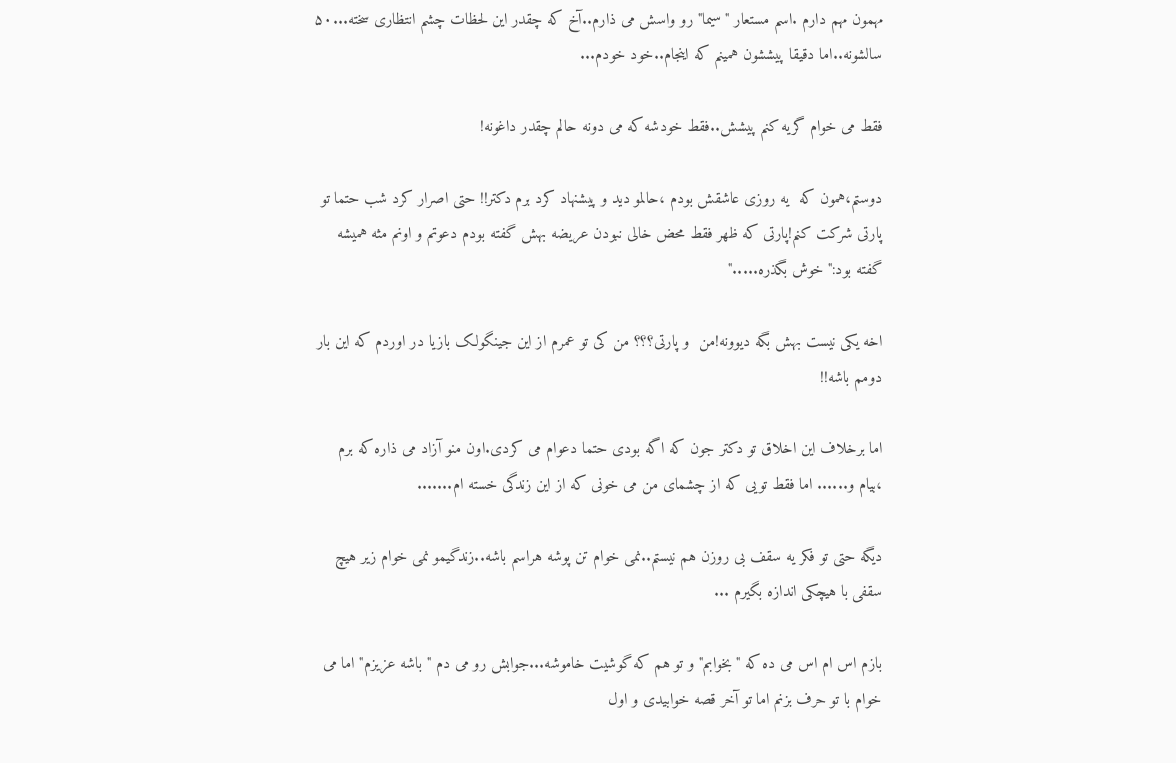مهمون مهم دارم .اسم مستعار "سیما" رو واسش می ذارم..آخ که چقدر این لحظات چشم انتظاری سخته...۵۰ سالشونه..اما دقیقا پیششون همینم که اینجام..خود خودم...

فقط می خوام گریه کنم پیشش..فقط خودشه که می دونه حالم چقدر داغونه!

دوستم،همون که  یه روزی عاشقش بودم ،حالمو دید و پیشنهاد کرد برم دکتر!! حتی اصرار کرد شب حتما تو پارتی شرکت کنم!پارتی که ظهر فقط محض خالی نبودن عریضه بهش گفته بودم دعوتم و اونم مثه همیشه گفته بود:"خوش بگذره....."

اخه یکی نیست بهش بگه دیوونه!من  و پارتی؟؟؟ من کی تو عمرم از این جینگولک بازیا در اوردم که این بار دومم باشه!!

اما برخلاف این اخلاق تو دکتر جون که اگه بودی حتما دعوام می کردی.اون منو آزاد می ذاره که برم ،بیام و...... اما فقط تویی که از چشمای من می خونی که از این زندگی خسته ام.......

دیگه حتی تو فکر یه سقف بی روزن هم نیستم..نمی خوام تن پوشه هراسم باشه..زندگیمو نمی خوام زیر هیچ سقفی با هیچکی اندازه بگیرم ...

بازم اس ام اس می ده که "بخوابم" و تو هم که گوشیت خاموشه...جوابش رو می دم "باشه عزیزم" اما می خوام با تو حرف بزنم اما تو آخر قصه خوابیدی و اول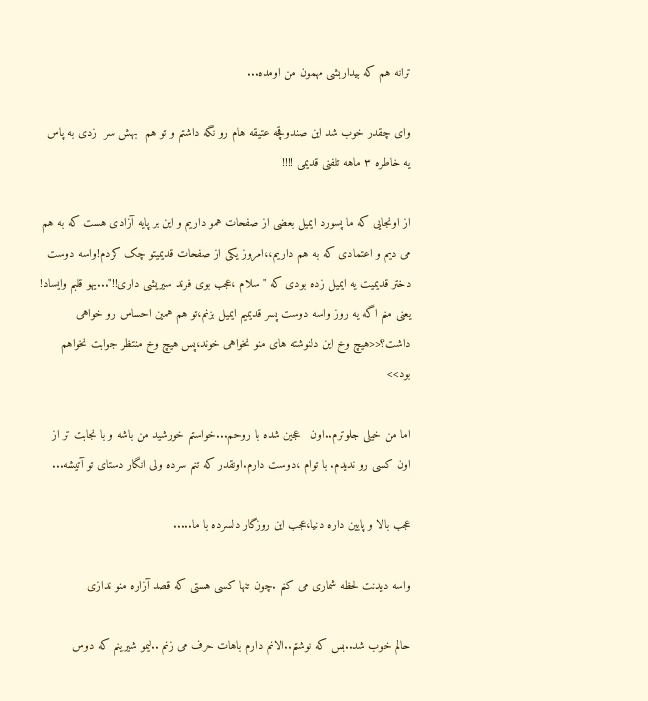ترانه هم که بیداربشی مهمون من اومده...

وای چقدر خوب شد این صندوقچه عتیقه هام رو نگه داشتم و تو هم  بهش سر  زدی به پاس یه خاطره ۳ ماهه تلفنی قدیمی !!!!

از اونجایی که ما پسورد ایمیل بعضی از صفحات همو داریم و این بر پایه آزادی هست که به هم می دیم و اعتمادی که به هم داریم،،امروز یکی از صفحات قدیمیتو چک کردم!واسه دوست دختر قدیمیت یه ایمیل زده بودی که "سلام ،عجب بوی فرند سیریشی داری!!"...یهو قلبم وایساد! یعنی منم اگه یه روز واسه دوست پسر قدیمیم ایمیل بزنم،تو هم همین احساس رو خواهی داشت؟<<هیچ وخ این دلنوشته های منو نخواهی خوند،پس هیچ وخ منتظر جوابت نخواهم بود>>

اما من خیلی جلوترم..اون   عجین شده با روحم...خواستم خورشید من باشه و با نجابت تر از اون کسی رو ندیدم. با توام ،دوست دارم.اونقدر که تنم سرده ولی انگار دستای تو آتیشه...

عجب بالا و پایین داره دنیا،عجب این روزگار دلسرده با ما.....

واسه دیدنت لحظه شماری می کنم .چون تنها کسی هستی که قصد آزاره منو ندازی

حالم خوب شد..بس که نوشتم..الانم دارم باهات حرف می زنم ..لیمو شیرینم که دوس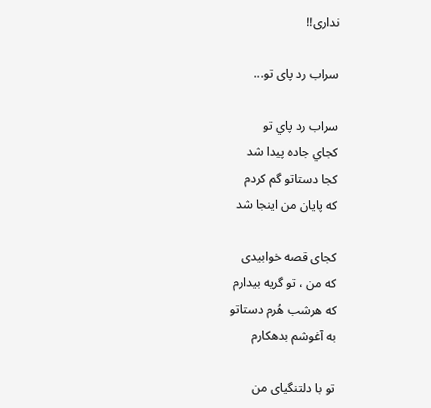نداری!!

سراب رد پای تو...

سراب رد پاي تو
كجاي جاده پيدا شد
كجا دستاتو گم كردم
كه پايان من اينجا شد

کجای قصه خوابیدی
که من ، تو گریه بیدارم
که هرشب هُرم دستاتو
به آغوشم بدهکارم

تو با دلتنگیای من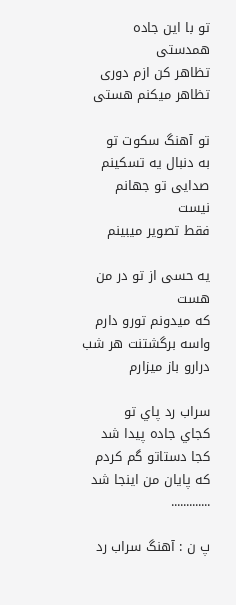تو با این جاده همدستی
تظاهر کن ازم دوری
تظاهر میکنم هستی

تو آهنگ سکوت تو
به دنبال یه تسکینم
صدایی تو جهانم نیست
فقط تصویر میبینم

یه حسی از تو در من هست
که میدونم تورو دارم
واسه برگشتنت هر شب
درارو باز میزارم

سراب رد پاي تو
كجاي جاده پيدا شد
كجا دستاتو گم كردم
كه پايان من اينجا شد .............

پ ن : آهنگ سراب رد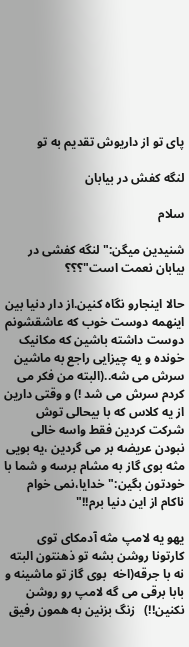پای تو از داریوش تقدیم به تو

لنگه کفش در بیابان

سلام

شنیدین میگن:"لنگه کفشی در بیابان نعمت است"؟؟؟

حالا اینجارو نگاه کنین.از دار دنیا بین اینهمه دوست خوب که عاشقشونم دوست داشته باشین که مکانیک خونده و یه چیزایی راجع به ماشین سرش می شه..(البته من فکر می کردم سرش می شد !) و وقتی دارین از یه کلاس که با بیحالی توش شرکت کردین فقط واسه خالی نبودن عریضه بر می گردین ،یه بویی مثه بوی گاز به مشام برسه و شما با خودتون بگین:"خدایا،نمی خوام ناکام از این دنیا برم!!"

یهو یه لامپ مثه آدمکای توی کارتونا روشن بشه تو ذهنتون البته نه با جرقه(اخه  بوی گاز تو ماشینه و بابا برقی می گه لامپ رو روشن نکنین!!)   زنگ بزنین به همون رفیق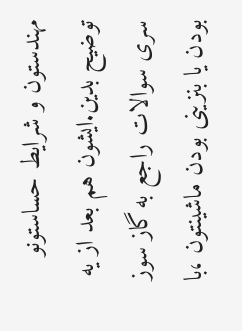مهندستون و شرایط حساستونو توضیح بدین.ایشون هم بعد از یه سری سوالات راجع به گاز سوز بودن یا بنزینی بودن ماشینتون ،با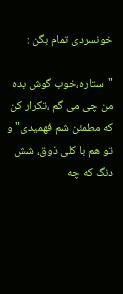خونسردی تمام بگن :

"ستاره،خوب گوش بده من چی می گم ،تکرار کن که مطمئن شم فهمیدی" و تو هم با کلی ذوق، شش دنگ که چه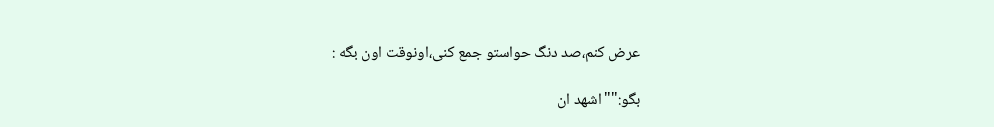عرض کنم،صد دنگ حواستو جمع کنی،اونوقت اون بگه :

بگو:""اشهد ان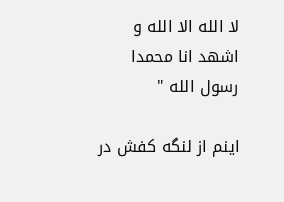لا الله الا الله و اشهد انا محمدا رسول الله "

اینم از لنگه کفش در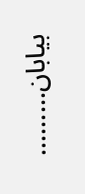بیابان.........